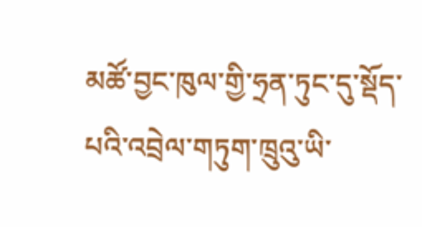མཚོ་བྱང་ཁུལ་གྱི་ཧྲན་ཏུང་དུ་སྡོད་པའི་འབྲེལ་གཏུག་ཁྲུའུ་ཡི་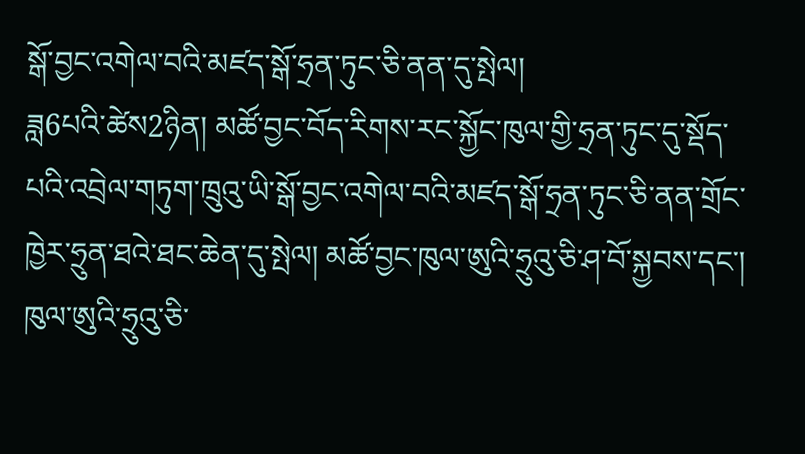སྒོ་བྱང་འགེལ་བའི་མཛད་སྒོ་ཧྲན་ཏུང་ཅི་ནན་དུ་སྤེལ།
ཟླ6པའི་ཚེས2ཉིན། མཚོ་བྱང་བོད་རིགས་རང་སྐྱོང་ཁུལ་གྱི་ཧྲན་ཏུང་དུ་སྡོད་པའི་འབྲེལ་གཏུག་ཁྲུའུ་ཡི་སྒོ་བྱང་འགེལ་བའི་མཛད་སྒོ་ཧྲན་ཏུང་ཅི་ནན་གྲོང་ཁྱེར་ཧྲུན་ཐའེ་ཐང་ཆེན་དུ་སྤེལ། མཚོ་བྱང་ཁུལ་ཨུའི་ཧྲུའུ་ཅི་ཤ་བོ་སྐྱབས་དང་། ཁུལ་ཨུའི་ཧྲུའུ་ཅི་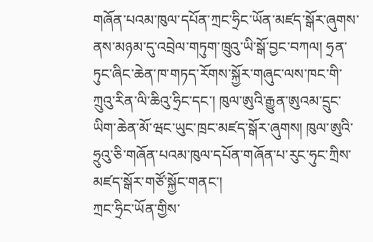གཞོན་པའམ་ཁུལ་དཔོན་ཀྲང་ཧྲིང་ཡོན་མཛད་སྒོར་ཞུགས་ནས་མཉམ་དུ་འབྲེལ་གཏུག་ཁྲུའུ་ཡི་སྒོ་བྱང་བཀལ། ཧྲན་ཏུང་ཞིང་ཆེན་ཁ་གཏད་རོགས་སྐྱོར་གཞུང་ལས་ཁང་གི་ཀྲུའུ་རིན་ལི་ཆིའུ་ཧྲིང་དང་། ཁུལ་ཨུའི་རྒྱུན་ཨུའམ་དྲུང་ཡིག་ཆེན་མོ་ཝང་ཡུང་ཁྲང་མཛད་སྒོར་ཞུགས། ཁུལ་ཨུའི་ཧྲུའུ་ཅི་གཞོན་པའམ་ཁུལ་དཔོན་གཞོན་པ་རུང་ཧུང་ཀྲིས་མཛད་སྒོར་གཙོ་སྐྱོང་གནང་།
ཀྲང་ཧྲིང་ཡོན་གྱིས་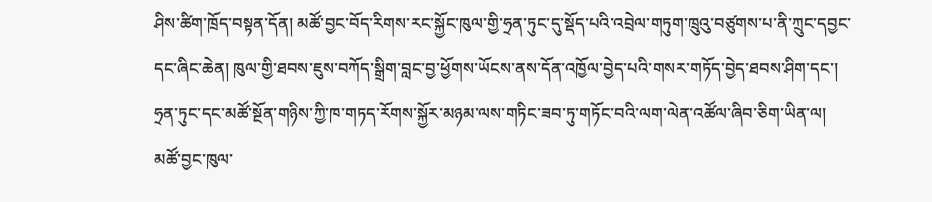ཤིས་ཚིག་ཁྲོད་བསྟན་དོན། མཚོ་བྱང་བོད་རིགས་རང་སྐྱོང་ཁུལ་གྱི་ཧྲན་ཏུང་དུ་སྡོད་པའི་འབྲེལ་གཏུག་ཁྲུའུ་བཙུགས་པ་ནི་ཀྲུང་དབྱང་དང་ཞིང་ཆེན། ཁུལ་གྱི་ཐབས་ཇུས་བཀོད་སྒྲིག་བླང་བྱ་ཕྱོགས་ཡོངས་ནས་དོན་འཁྱོལ་བྱེད་པའི་གསར་གཏོད་བྱེད་ཐབས་ཤིག་དང་། ཧྲན་ཏུང་དང་མཚོ་སྔོན་གཉིས་ཀྱི་ཁ་གཏད་རོགས་སྐྱོར་མཉམ་ལས་གཏིང་ཟབ་ཏུ་གཏོང་བའི་ལག་ལེན་འཚོལ་ཞིབ་ཅིག་ཡིན་ལ། མཚོ་བྱང་ཁུལ་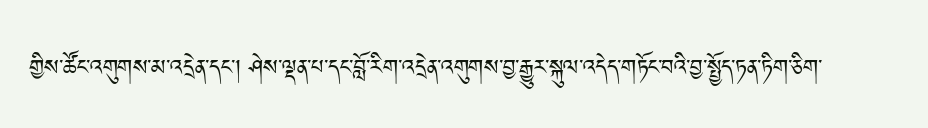གྱིས་ཚོང་འགུགས་མ་འདྲེན་དང་། ཤེས་ལྡན་པ་དང་བློ་རིག་འདྲེན་འགུགས་བྱ་རྒྱུར་སྐུལ་འདེད་གཏོང་བའི་བྱ་སྤྱོད་ཏན་ཏིག་ཅིག་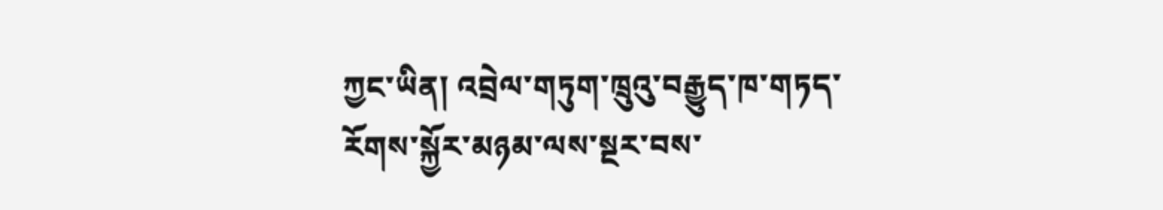ཀྱང་ཡིན། འབྲེལ་གཏུག་ཁྲུའུ་བརྒྱུད་ཁ་གཏད་རོགས་སྐྱོར་མཉམ་ལས་སྔར་བས་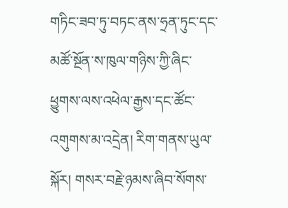གཏིང་ཟབ་ཏུ་བཏང་ནས་ཧྲན་ཏུང་དང་མཚོ་སྔོན་ས་ཁུལ་གཉིས་ཀྱི་ཞིང་ཕྱུགས་ལས་འཕེལ་རྒྱས་དང་ཚོང་འགུགས་མ་འདྲེན། རིག་གནས་ཡུལ་སྐོར། གསར་བརྗེ་ཉམས་ཞིབ་སོགས་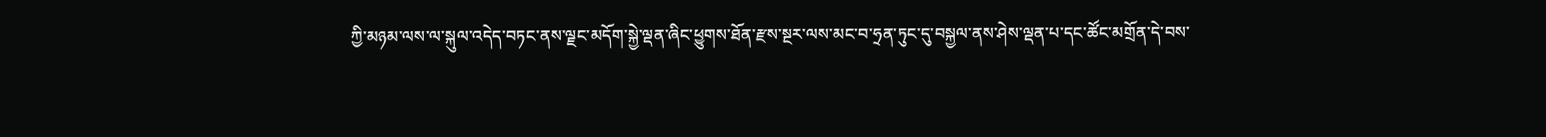ཀྱི་མཉམ་ལས་ལ་སྐུལ་འདེད་བཏང་ནས་ལྗང་མདོག་སྐྱེ་ལྡན་ཞིང་ཕྱུགས་ཐོན་རྫས་སྔར་ལས་མང་བ་ཧྲན་ཏུང་དུ་བསྐྱལ་ནས་ཤེས་ལྡན་པ་དང་ཚོང་མགྲོན་དེ་བས་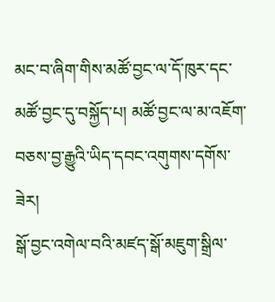མང་བ་ཞིག་གིས་མཚོ་བྱང་ལ་དོ་ཁུར་དང་མཚོ་བྱང་དུ་བསྐྱོད་པ། མཚོ་བྱང་ལ་མ་འཇོག་བཅས་བྱ་རྒྱུའི་ཡིད་དབང་འགུགས་དགོས་ཟེར།
སྒོ་བྱང་འགེལ་བའི་མཛད་སྒོ་མཇུག་སྒྲིལ་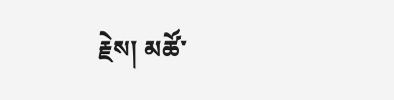རྗེས། མཚོ་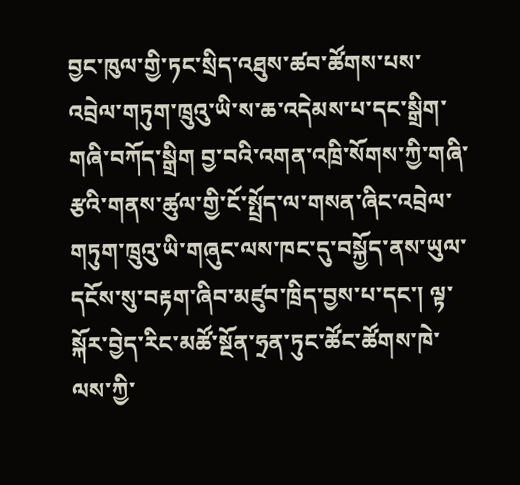བྱང་ཁུལ་གྱི་ཏང་སྲིད་འཐུས་ཚབ་ཚོགས་པས་འབྲེལ་གཏུག་ཁྲུའུ་ཡི་ས་ཆ་འདེམས་པ་དང་སྒྲིག་གཞི་བཀོད་སྒྲིག བྱ་བའི་འགན་འཁྲི་སོགས་ཀྱི་གཞི་རྩའི་གནས་ཚུལ་གྱི་ངོ་སྤྲོད་ལ་གསན་ཞིང་འབྲེལ་གཏུག་ཁྲུའུ་ཡི་གཞུང་ལས་ཁང་དུ་བསྐྱོད་ནས་ཡུལ་དངོས་སུ་བརྟག་ཞིབ་མཛུབ་ཁྲིད་བྱས་པ་དང་། ལྟ་སྐོར་བྱེད་རིང་མཚོ་སྔོན་ཧྲན་ཏུང་ཚོང་ཚོགས་ཁེ་ལས་ཀྱི་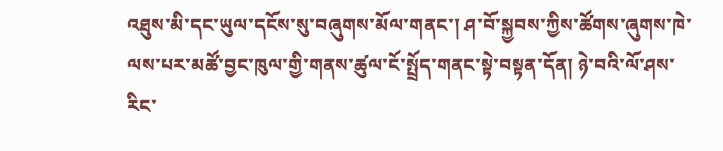འཐུས་མི་དང་ཡུལ་དངོས་སུ་བཞུགས་མོལ་གནང་། ཤ་བོ་སྐྱབས་ཀྱིས་ཚོགས་ཞུགས་ཁེ་ལས་པར་མཚོ་བྱང་ཁུལ་གྱི་གནས་ཚུལ་ངོ་སྤྲོད་གནང་སྟེ་བསྟན་དོན། ཉེ་བའི་ལོ་ཤས་རིང་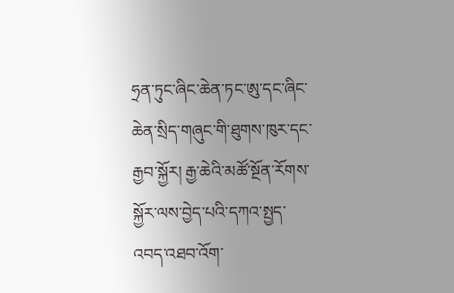ཧྲན་ཏུང་ཞིང་ཆེན་ཏང་ཨུ་དང་ཞིང་ཆེན་སྲིད་གཞུང་གི་ཐུགས་ཁུར་དང་རྒྱབ་སྐྱོར། རྒྱ་ཆེའི་མཚོ་སྔོན་རོགས་སྐྱོར་ལས་བྱེད་པའི་དཀའ་སྤྱད་འབད་འཐབ་འོག་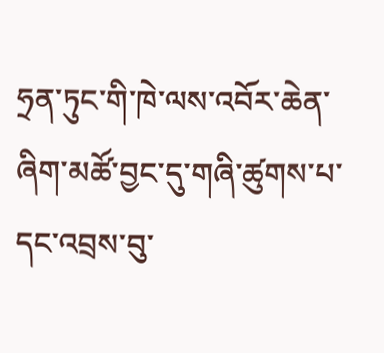ཧྲན་ཏུང་གི་ཁེ་ལས་འབོར་ཆེན་ཞིག་མཚོ་བྱང་དུ་གཞི་ཚུགས་པ་དང་འབྲས་བུ་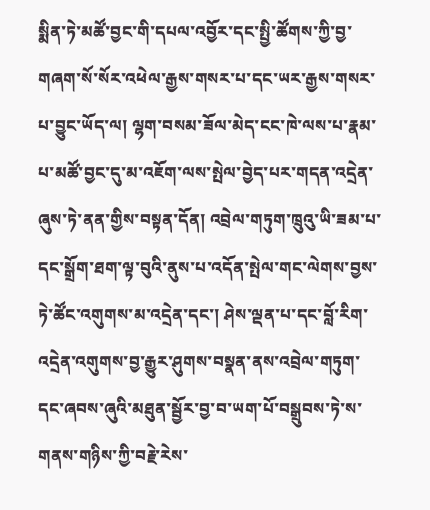སྨིན་ཏེ་མཚོ་བྱང་གི་དཔལ་འབྱོར་དང་སྤྱི་ཚོགས་ཀྱི་བྱ་གཞག་སོ་སོར་འཕེལ་རྒྱས་གསར་པ་དང་ཡར་རྒྱས་གསར་པ་བྱུང་ཡོད་ལ། ལྷག་བསམ་ཟོལ་མེད་ངང་ཁེ་ལས་པ་རྣམ་པ་མཚོ་བྱང་དུ་མ་འཇོག་ལས་སྤེལ་བྱེད་པར་གདན་འདྲེན་ཞུས་ཏེ་ནན་གྱིས་བསྟན་དོན། འབྲེལ་གཏུག་ཁྲུའུ་ཡི་ཟམ་པ་དང་སྒྲོག་ཐག་ལྟ་བུའི་ནུས་པ་འདོན་སྤེལ་གང་ལེགས་བྱས་ཏེ་ཚོང་འགུགས་མ་འདྲེན་དང་། ཤེས་ལྡན་པ་དང་བློ་རིག་འདྲེན་འགུགས་བྱ་རྒྱུར་ཤུགས་བསྣན་ནས་འབྲེལ་གཏུག་དང་ཞབས་ཞུའི་མཐུན་སྦྱོར་བྱ་བ་ཡག་པོ་བསྒྲུབས་ཏེ་ས་གནས་གཉིས་ཀྱི་བརྗེ་རེས་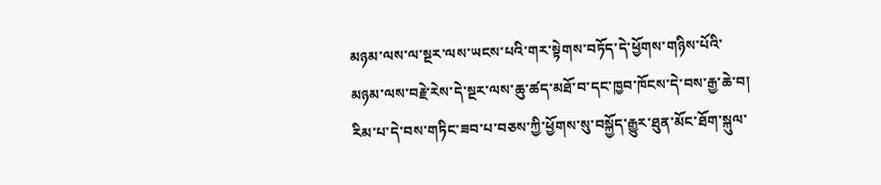མཉམ་ལས་ལ་སྔར་ལས་ཡངས་པའི་གར་སྟེགས་བཏོད་དེ་ཕྱོགས་གཉིས་པོའི་མཉམ་ལས་བརྗེ་རེས་དེ་སྔར་ལས་ཆུ་ཚད་མཐོ་བ་དང་ཁྱབ་ཁོངས་དེ་བས་རྒྱ་ཆེ་བ། རིམ་པ་དེ་བས་གཏིང་ཟབ་པ་བཅས་ཀྱི་ཕྱོགས་སུ་བསྐྱོད་རྒྱུར་ཐུན་མོང་ཐོག་སྐུལ་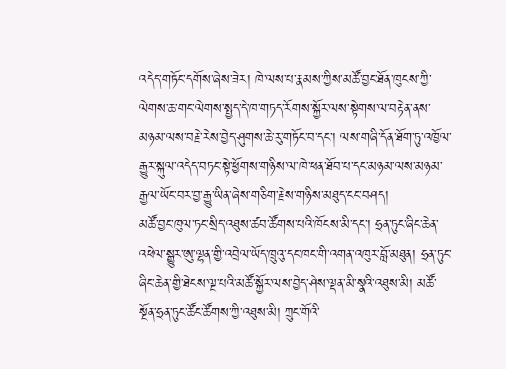འདེད་གཏོང་དགོས་ཞེས་ཟེར། ཁེ་ལས་པ་རྣམས་ཀྱིས་མཚོ་བྱང་ཐོན་ཁུངས་ཀྱི་ལེགས་ཆ་གང་ལེགས་སྤྱད་དེ་ཁ་གཏད་རོགས་སྐྱོར་ལས་སྟེགས་ལ་བརྟེན་ནས་མཉམ་ལས་བརྗེ་རེས་བྱེད་ཤུགས་ཆེ་རུ་གཏོང་བ་དང་། ལས་གཞི་དོན་ཐོག་ཏུ་འཁྱོལ་རྒྱུར་སྐུལ་འདེད་བཏང་སྟེ་ཕྱོགས་གཉིས་ལ་ཁེ་ཕན་ཐོབ་པ་དང་མཉམ་ལས་མཉམ་རྒྱལ་ཡོང་བར་བྱ་རྒྱུ་ཡིན་ཞེས་གཅིག་རྗེས་གཉིས་མཐུད་ངང་བཤད།
མཚོ་བྱང་ཁུལ་ཏང་སྲིད་འཐུས་ཚབ་ཚོགས་པའི་ཁོངས་མི་དང་། ཧྲན་ཏུང་ཞིང་ཆེན་འཕེལ་སྒྱུར་ཨུ་ལྷན་གྱི་འབྲེལ་ཡོད་ཁྲུའུ་དང་ཁང་གི་འགན་འཁུར་བློ་མཐུན། ཧྲན་ཏུང་ཞིང་ཆེན་གྱི་ཐེངས་ལྔ་པའི་མཚོ་སྐྱོར་ལས་བྱེད་ཤེས་ལྡན་མི་སྣའི་འཐུས་མི། མཚོ་སྔོན་ཧྲན་ཏུང་ཚོང་ཚོགས་ཀྱི་འཐུས་མི། ཀྲུང་གོའི་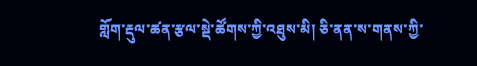གློག་རྡུལ་ཚན་རྩལ་སྡེ་ཚོགས་ཀྱི་འཐུས་མི། ཅི་ནན་ས་གནས་ཀྱི་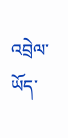འབྲེལ་ཡོད་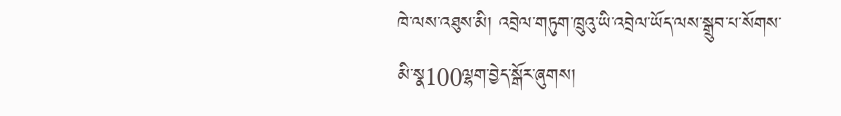ཁེ་ལས་འཐུས་མི། འབྲེལ་གཏུག་ཁྲུའུ་ཡི་འབྲེལ་ཡོད་ལས་སྒྲུབ་པ་སོགས་མི་སྣ100ལྷག་བྱེད་སྒོར་ཞུགས།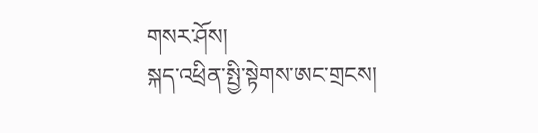གསར་ཤོས།
སྐད་འཕྲིན་སྤྱི་སྟེགས་ཨང་གྲངས།